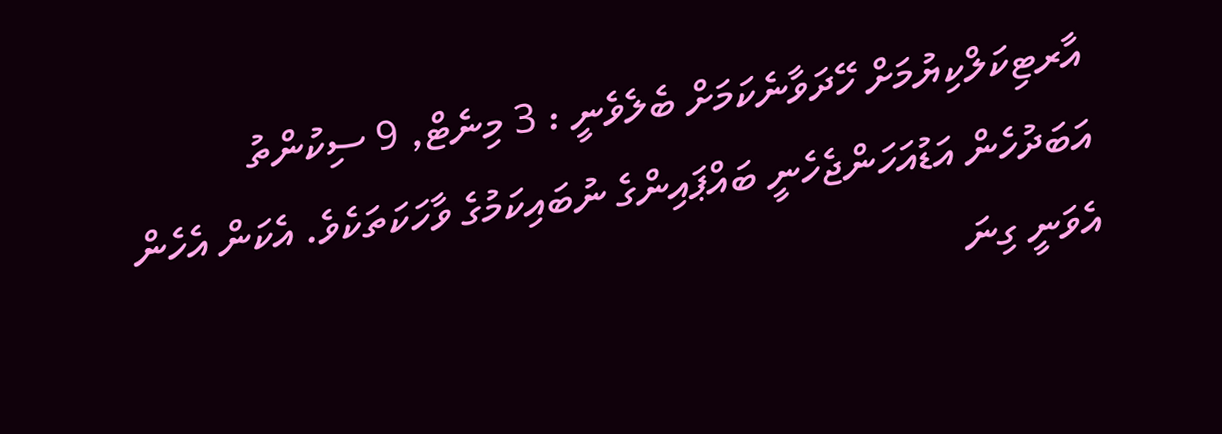އާރޓިކަލްކިޔުމަށް ހޭދަވާނެކަމަށް ބެލެވެނީ : 3 މިނެޓް, 9 ސިކުންތު
އަބަދުހެން އަޑުއަހަންޖެހެނީ ބައްޕައިންގެ ނުބައިކަމުގެ ވާހަކަތަކެވެ. އެކަން އެހެން އެވަނީ ގިނަ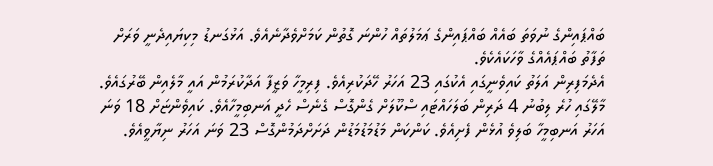ބައްޕައިންގެ ނުވަތަ ބައެއް ބައްޕައިންގެ ޢަމަލުތައް ހުންނަ ގޮތުން ކަމަށްވެދާނެއެވެ. އަޅުގަނޑު މިކިޔައިދެނީ ވަރަށް ތަފާތު ބައްޕައެއްގެ ވާހަކައެކެވެ.
އެދެމަފިރިން އަލަތު ކައިވެނީގައި އެކުގައި 23 އަހަރު ހޭދަކުރިއެވެ. ފިރިމީހާ ވަޒީފާ އަދާކުރަމުން އައީ މާލެއިން ބޭރުގައެވެ. މާލޭގައި ހުރެ ލިބުނު 4 ދަރިން ބަލަހައްޓައި ސްކޫލަށް ގެންގޮސް ގެނެސް ހެދީ އަނބިމީހާއެވެ. ކައިވެންޏަށް 18 ވަނަ އަހަރު އަނބިމީހާ ބަލިވެ އުޅެން ފެށިއެވެ. ކަންކަން މަޑުމަޑުމަޑުން ދަށަށްދަމުންގޮސް 23 ވަނަ އަހަރު ނިޔާވީއެވެ.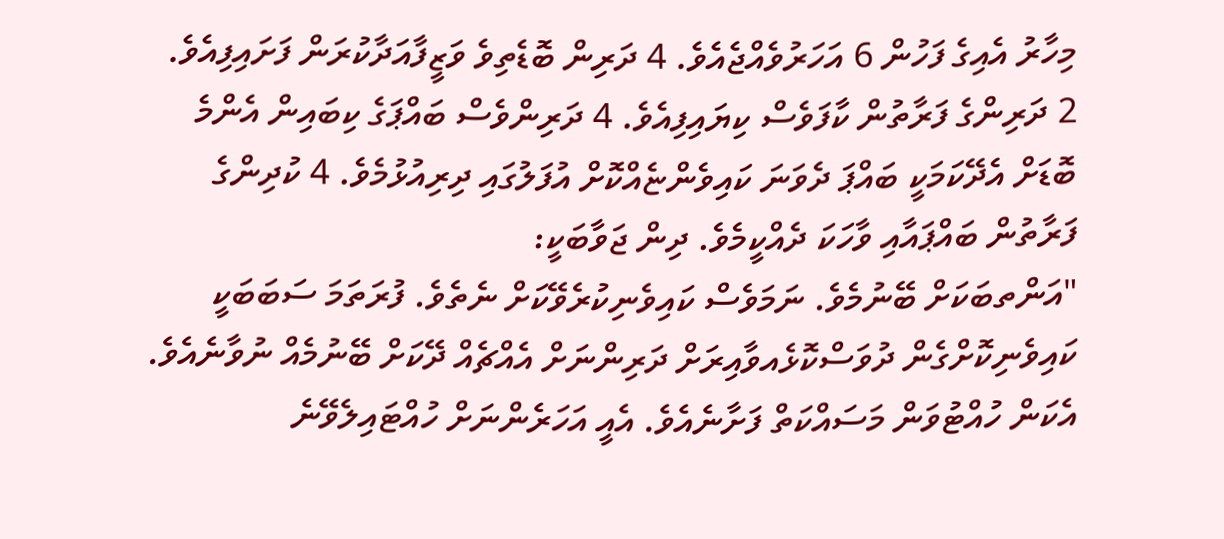މިހާރު އެއިގެ ފަހުން 6 އަހަރުވެއްޖެއެވެ. 4 ދަރިން ބޮޑެތިވެ ވަޒީފާއަދާކުރަން ފަށައިފިއެވެ. 2 ދަރިންގެ ފަރާތުން ކާފަވެސް ކިޔައިފިއެވެ. 4 ދަރިންވެސް ބައްޕަގެ ކިބައިން އެންމެ ބޮޑަށް އެދޭކަމަކީ ބައްޕަ ދެވަނަ ކައިވެންޏެއްކޮށް އުފަލުގައި ދިރިއުޅުމެވެ. 4 ކުދިންގެ ފަރާތުން ބައްޕައާއި ވާހަކަ ދެއްކީމެވެ. ދިން ޖަވާބަކީ:
"އަންތބަކަށް ބޭނުމެވެ. ނަމަވެސް ކައިވެނިކުރެވޭކަށް ނެތެވެ. ފުރަތަމަ ސަބަބަކީ ކައިވެނިކޮށްގެން ދުވަސްކޮޅެއވާއިރަށް ދަރިންނަށް އެއްޗެއް ދޭކަށް ބޭނުމެއް ނުވާނެއެވެ. އެކަން ހުއްޓުވަން މަސައްކަތް ފަށާނެއެވެ. އެއީ އަހަރެންނަށް ހުއްޓައިލެވޭނެ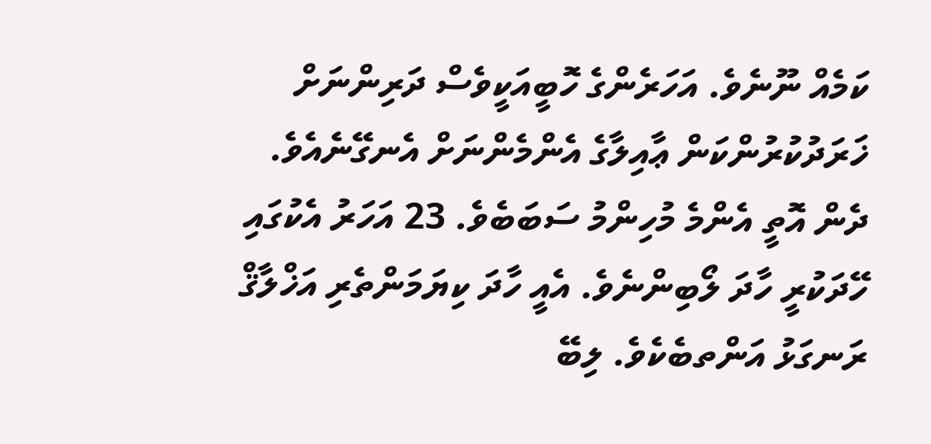ކަމެއް ނޫނެވެ. އަހަރެންގެ ހޮބީއަކީވެސް ދަރިންނަށް ޚަރަދުކުރުންކަން ޢާއިލާގެ އެންމެންނަށް އެނގޭނެއެވެ.
ދެން އޮތީ އެންމެ މުހިންމު ސަބަބެވެ. 23 އަހަރު އެކުގައި ހޭދަކުރީ ހާދަ ލޯބިންނެވެ. އެއީ ހާދަ ކިޔަމަންތެރި އަޚްލާޤް ރަނގަޅު އަންތބެކެވެ. ލިބޭ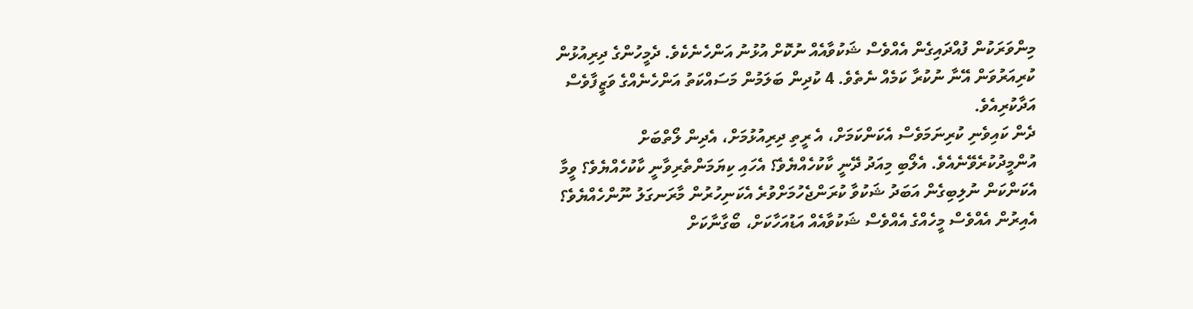މިންވަރަކުން ފުއްދައިގެން އެއްވެސް ޝަކުވާއެއް ނުކޮށް އުޅުނު އަންހެނެކެވެ. ދެމީހުންގެ ދިރިއުޅުން ކުރިއަރުވަން އޭނާ ނުކުރާ ކަމެއް ނެތެވެ. 4 ކުދިން ބަލަމުން މަސައްކަތު އަންހެނެއްގެ ވަޒީފާވެސް އަދާކުރިއެވެ.
ދެން ކައިވެނި ކުރިނަމަވެސް އެކަންކަމަށް، އެ ރީތި ދިރިއުޅުމަށް، އެދިން ލޯތްބަށް އުންމީދުކުރެވޭނެއެވެ. އެލޯބި މިއަދު ދޭނީ ކާކުހެއްޔެވެ؟ އެހައި ކިޔަމަންތެރިވާނީ ކާކުހެއްޔެވެ؟ ވީމާ އެކަންކަން ނުލިބިގެން އަބަދު ޝަކުވާ ކުރަންޖެހުމަށްވުރެ އެކަނިހުރުން މާރަނގަލު ނޫންހެއްޔެވެ؟ އެއިރުން އެއްވެސް މީހެއްގެ އެއްވެސް ޝަކުވާއެއް އަޑުއަހާކަށް، ބޯގާނާކަށް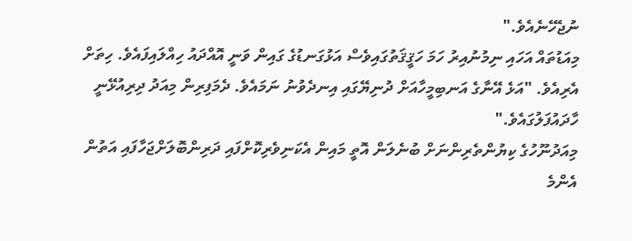ނުޖެހޭނެއެވެ."
މިއަޑުތައް އަހައި ނިމުނުއިރު ހަމަ ހަޤީޤަތުގައިވެސް އަޅުގަނޑުގެ ގައިން ވަނީ އޮއްދައު ހިއްލައިފައެވެ. ހިތަށް އެރިއެވެ. "އަޅެ އޭނާގެ އަނބިމީހާއަށް ދުނިޔޭގައި އިނދެވުނު ނަމައެވެ. ދެމަފިރިން މިއަދު ދިރިއުޅޭނީ ހާދައުފަލުގައެވެ."
މިއަދުނޫހުގެ ކިޔުންތެރިންނަށް ބުނެލަން އޮތީ މައިން އެކަނިވެރިކޮށްފައި ދަރިންބޮލަށްޖަހާފައި އަތުން އެންމެ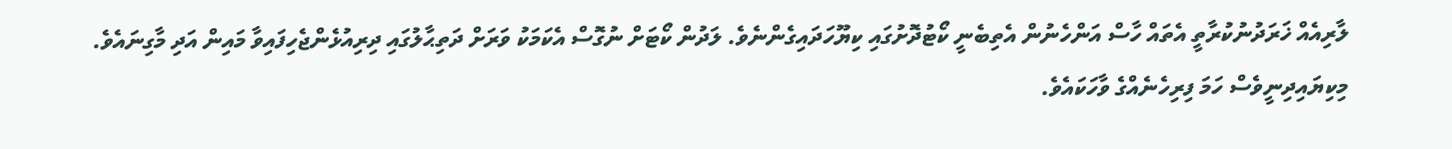ލާރިއެއް ޚަރަދުނުކުރާތީ އެތައް ހާސް އަންހެނުން އެތިބެނީ ކޯޓުދޮށުގައި ކިޔޫހަދައިގެންނެވެ. ލަދުން ކޯޓަށް ނުގޮސް އެކަމަކު ވަރަށް ދަތިޙާލުގައި ދިރިއުޅެންޖެހިފައިވާ މައިން އަދި މާގިނައެވެ.
މިކިޔައިދިނީވެސް ހަމަ ފިރިހެނެއްގެ ވާހަކައެވެ.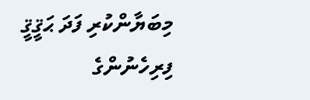މިބަޔާންކުރި ފަދަ ޙަޤީޤީ ފިރިހެނުންގެ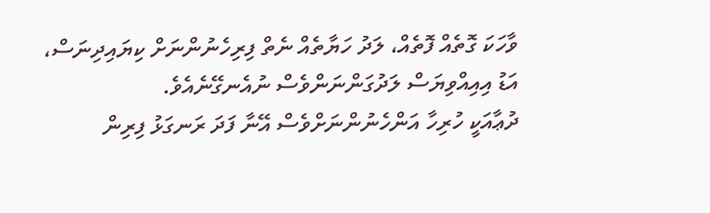ވާހަކަ ގޮތެއް ފޮތެއް، ލަދު ހަޔާތެއް ނެތް ފިރިހެނުންނަށް ކިޔައިދިނަސް، އަޑު އިއިއްވިޔަސް ލަދުގަންނަންވެސް ނުއެނގޭނެއެވެ.
ދުޢާއަކީ ހުރިހާ އަންހެނުންނަށްވެސް އޭނާ ފަދަ ރަނގަޅު ފިރިން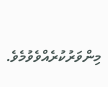މިންވަރުކުރެއްވެވުމެވެ.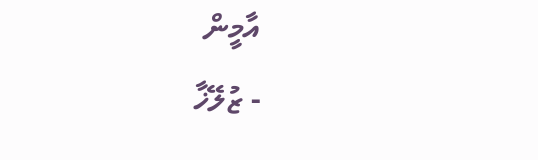އާމީން
- ޒުލޭޚާ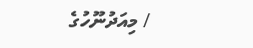/ މިއަދުނޫހުގެ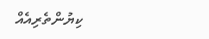ކިޔުންތެރިއެއް